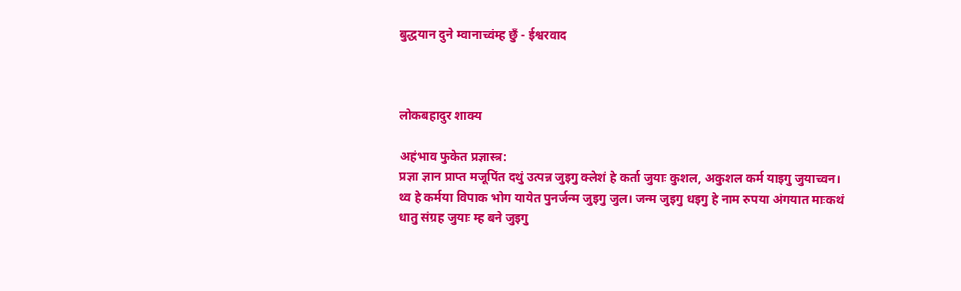बुद्धयान दुने म्वानाच्वंम्ह छुँ - ईश्वरवाद



लोकबहादुर शाक्य

अहंभाव फुकेत प्रज्ञास्त्र:
प्रज्ञा ज्ञान प्राप्त मजूपिंत दथुं उत्पन्न जुइगु क्लेशं हे कर्ता जुयाः कुशल, अकुशल कर्म याइगु जुयाच्वन। थ्व हे कर्मया विपाक भोग यायेत पुनर्जन्म जुइगु जुल। जन्म जुइगु धइगु हे नाम रुपया अंगयात माःकथं धातु संग्रह जुयाः म्ह बने जुइगु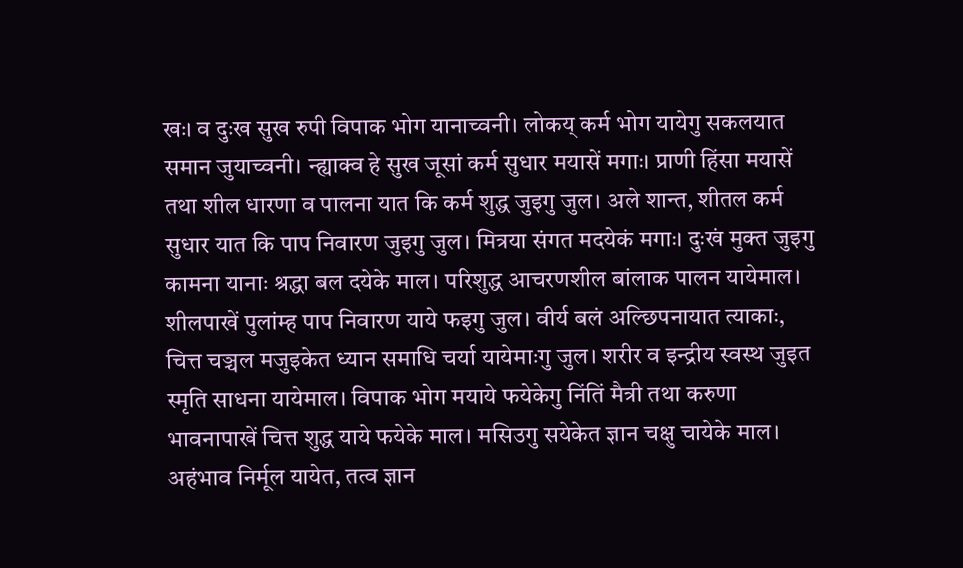खः। व दुःख सुख रुपी विपाक भोग यानाच्वनी। लोकय् कर्म भोग यायेगु सकलयात समान जुयाच्वनी। न्ह्याक्व हे सुख जूसां कर्म सुधार मयासें मगाः। प्राणी हिंसा मयासें तथा शील धारणा व पालना यात कि कर्म शुद्ध जुइगु जुल। अले शान्त, शीतल कर्म सुधार यात कि पाप निवारण जुइगु जुल। मित्रया संगत मदयेकं मगाः। दुःखं मुक्त जुइगु कामना यानाः श्रद्धा बल दयेके माल। परिशुद्ध आचरणशील बांलाक पालन यायेमाल। शीलपाखें पुलांम्ह पाप निवारण याये फइगु जुल। वीर्य बलं अल्छिपनायात त्याकाः, चित्त चञ्चल मजुइकेत ध्यान समाधि चर्या यायेमाःगु जुल। शरीर व इन्द्रीय स्वस्थ जुइत स्मृति साधना यायेमाल। विपाक भोग मयाये फयेकेगु निंतिं मैत्री तथा करुणा भावनापाखें चित्त शुद्ध याये फयेके माल। मसिउगु सयेकेत ज्ञान चक्षु चायेके माल। अहंभाव निर्मूल यायेत, तत्व ज्ञान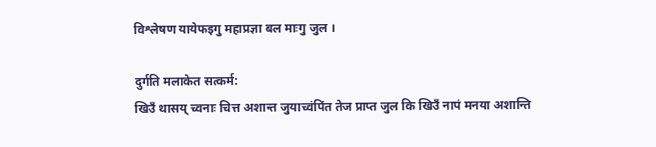विश्लेषण यायेफइगु महाप्रज्ञा बल माःगु जुल ।

दुर्गति मलाकेत सत्कर्म:
खिउँ थासय् च्वनाः चित्त अशान्त जुयाच्वंपिंत तेज प्राप्त जुल कि खिउँ नापं मनया अशान्ति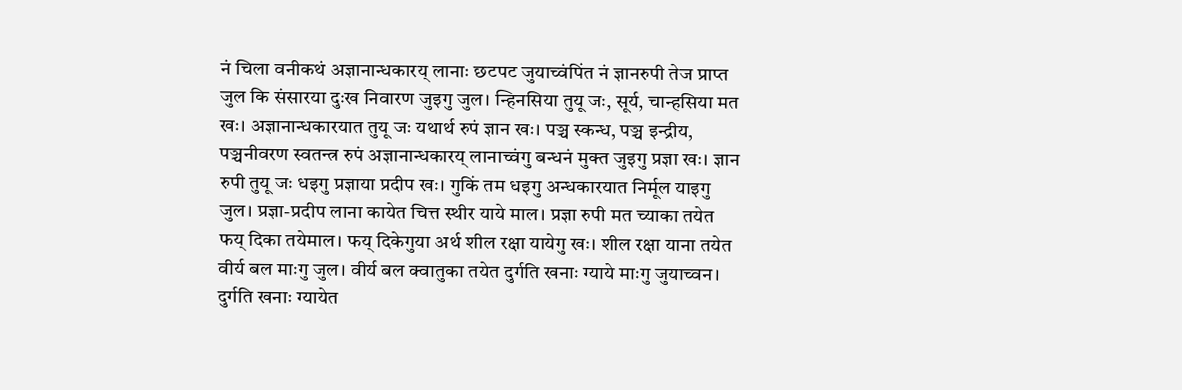नं चिला वनीकथं अज्ञानान्धकारय् लानाः छटपट जुयाच्वंपिंत नं ज्ञानरुपी तेज प्राप्त जुल कि संसारया दुःख निवारण जुइगु जुल। न्हिनसिया तुयू जः, सूर्य, चान्हसिया मत खः। अज्ञानान्धकारयात तुयू जः यथार्थ रुपं ज्ञान खः। पञ्च स्कन्ध, पञ्च इन्द्रीय, पञ्चनीवरण स्वतन्त्र रुपं अज्ञानान्धकारय् लानाच्वंगु बन्धनं मुक्त जुइगु प्रज्ञा खः। ज्ञान रुपी तुयू जः धइगु प्रज्ञाया प्रदीप खः। गुकिं तम धइगु अन्धकारयात निर्मूल याइगु जुल। प्रज्ञा-प्रदीप लाना कायेत चित्त स्थीर याये माल। प्रज्ञा रुपी मत च्याका तयेत फय् दिका तयेमाल। फय् दिकेगुया अर्थ शील रक्षा यायेगु खः। शील रक्षा याना तयेत वीर्य बल माःगु जुल। वीर्य बल क्वातुका तयेत दुर्गति खनाः ग्याये माःगु जुयाच्वन। दुर्गति खनाः ग्यायेत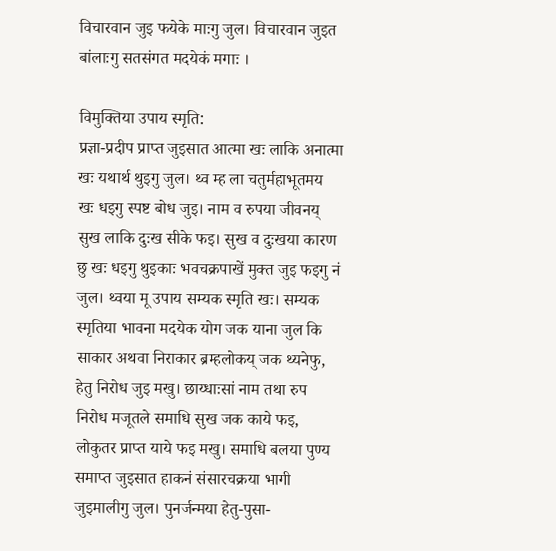विचारवान जुइ फयेके माःगु जुल। विचारवान जुइत बांलाःगु सतसंगत मदयेकं मगाः ।

विमुक्तिया उपाय स्मृति:
प्रज्ञा-प्रदीप प्राप्त जुइसात आत्मा खः लाकि अनात्मा खः यथार्थ थुइगु जुल। थ्व म्ह ला चतुर्महाभूतमय खः धइगु स्पष्ट बोध जुइ। नाम व रुपया जीवनय् सुख लाकि दुःख सीके फइ। सुख व दुःखया कारण छु खः धइगु थुइकाः भवचक्रपाखें मुक्त जुइ फइगु नं जुल। थ्वया मू उपाय सम्यक स्मृति खः। सम्यक स्मृतिया भावना मदयेक योग जक याना जुल कि साकार अथवा निराकार ब्रम्हलोकय् जक थ्यनेफु, हेतु निरोध जुइ मखु। छाय्धाःसां नाम तथा रुप निरोध मजूतले समाधि सुख जक काये फइ, लोकुतर प्राप्त याये फइ मखु। समाधि बलया पुण्य समाप्त जुइसात हाकनं संसारचक्रया भागी जुइमालीगु जुल। पुनर्जन्मया हेतु-पुसा-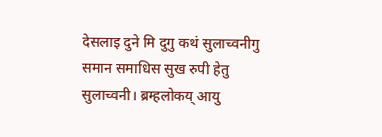देसलाइ दुने मि दुगु कथं सुलाच्वनीगु समान समाधिस सुख रुपी हेतु सुलाच्वनी। ब्रम्हलोकय् आयु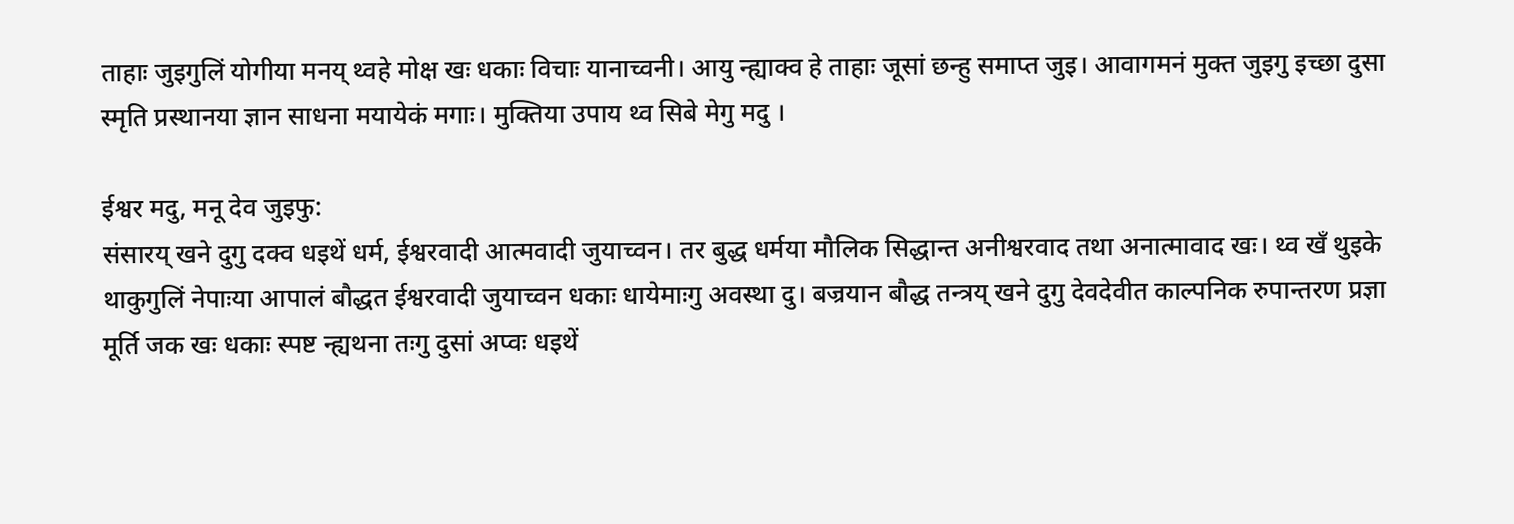ताहाः जुइगुलिं योगीया मनय् थ्वहे मोक्ष खः धकाः विचाः यानाच्वनी। आयु न्ह्याक्व हे ताहाः जूसां छन्हु समाप्त जुइ। आवागमनं मुक्त जुइगु इच्छा दुसा स्मृति प्रस्थानया ज्ञान साधना मयायेकं मगाः। मुक्तिया उपाय थ्व सिबे मेगु मदु ।

ईश्वर मदु, मनू देव जुइफु:
संसारय् खने दुगु दक्व धइथें धर्म, ईश्वरवादी आत्मवादी जुयाच्वन। तर बुद्ध धर्मया मौलिक सिद्धान्त अनीश्वरवाद तथा अनात्मावाद खः। थ्व खँ थुइके थाकुगुलिं नेपाःया आपालं बौद्धत ईश्वरवादी जुयाच्वन धकाः धायेमाःगु अवस्था दु। बज्रयान बौद्ध तन्त्रय् खने दुगु देवदेवीत काल्पनिक रुपान्तरण प्रज्ञा मूर्ति जक खः धकाः स्पष्ट न्ह्यथना तःगु दुसां अप्वः धइथें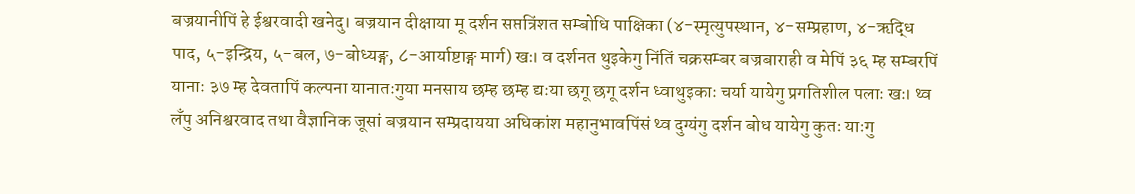बज्रयानीपिं हे ईश्वरवादी खनेदु। बज्रयान दीक्षाया मू दर्शन सप्तत्रिंशत सम्बोधि पाक्षिका (४-स्मृत्युपस्थान, ४-सम्प्रहाण, ४-ऋद्धि पाद, ५-इन्द्रिय, ५-बल, ७-बोध्यङ्ग, ८-आर्याष्टाङ्ग मार्ग) खः। व दर्शनत थुइकेगु निंतिं चक्रसम्बर बज्रबाराही व मेपिं ३६ म्ह सम्बरपिं यानाः ३७ म्ह देवतापिं कल्पना यानातःगुया मनसाय छम्ह छम्ह द्यःया छगू छगू दर्शन ध्वाथुइकाः चर्या यायेगु प्रगतिशील पलाः खः। थ्व लँपु अनिश्वरवाद तथा वैज्ञानिक जूसां बज्रयान सम्प्रदायया अधिकांश महानुभावपिंसं थ्व दुग्यंगु दर्शन बोध यायेगु कुतः याःगु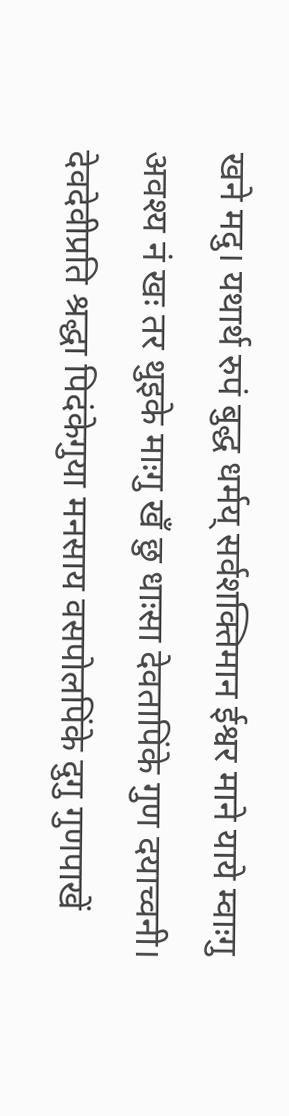खने मदु। यथार्थ रुपं बुद्ध धर्मय् सर्वशक्तिमान ईश्वर माने याये म्वाःगु अवश्य नं खः तर थुइके माःगु खँ छु धाःसा देवतापिंके गुण दयाच्वनी। देवदेवीप्रति श्रद्धा पिदंकेगुया मनसाय वसपोलपिंके दुगु गुणपाखें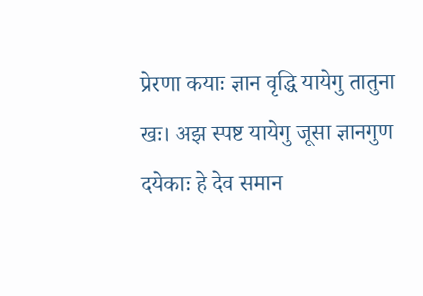प्रेरणा कयाः ज्ञान वृद्धि यायेगु तातुना खः। अझ स्पष्ट यायेगु जूसा ज्ञानगुण दयेकाः हे देव समान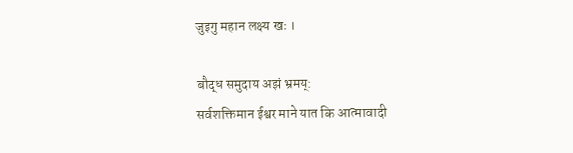जुइगु महान लक्ष्य खः ।

बौद्ध समुदाय अझं भ्रमय्:
सर्वशक्तिमान ईश्वर माने यात कि आत्मावादी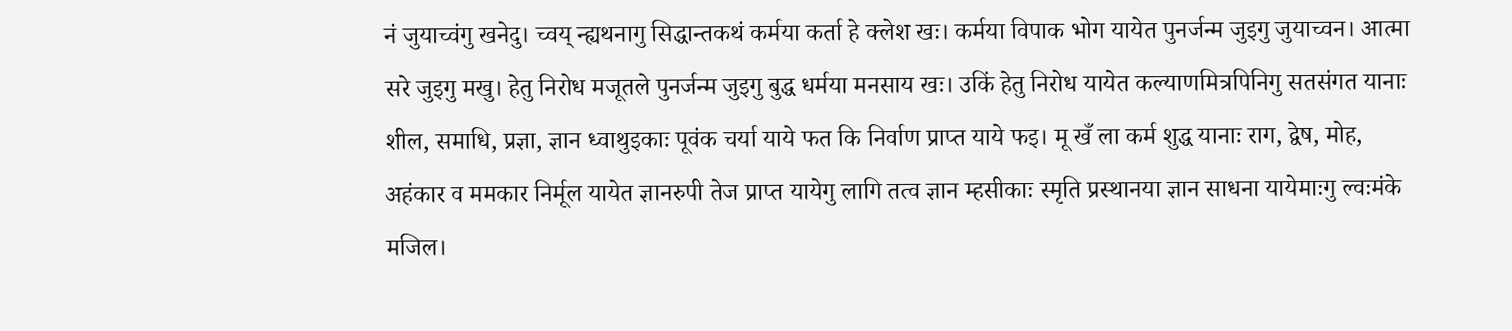नं जुयाच्वंगु खनेदु। च्वय् न्ह्यथनागु सिद्धान्तकथं कर्मया कर्ता हे क्लेश खः। कर्मया विपाक भोग यायेत पुनर्जन्म जुइगु जुयाच्वन। आत्मा सरे जुइगु मखु। हेतु निरोध मजूतले पुनर्जन्म जुइगु बुद्ध धर्मया मनसाय खः। उकिं हेतु निरोध यायेत कल्याणमित्रपिनिगु सतसंगत यानाः शील, समाधि, प्रज्ञा, ज्ञान ध्वाथुइकाः पूवंक चर्या याये फत कि निर्वाण प्राप्त याये फइ। मू खँ ला कर्म शुद्ध यानाः राग, द्वेष, मोह, अहंकार व ममकार निर्मूल यायेत ज्ञानरुपी तेज प्राप्त यायेगु लागि तत्व ज्ञान म्हसीकाः स्मृति प्रस्थानया ज्ञान साधना यायेमाःगु ल्वःमंके मजिल।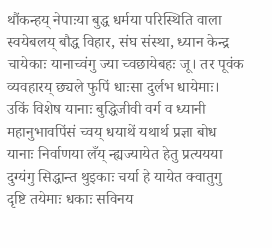थौंकन्हय् नेपाःया बुद्ध धर्मया परिस्थिति वाला स्वयेबलय् बौद्ध विहार, संघ संस्था, ध्यान केन्द्र चायेकाः यानाच्वंगु ज्या च्वछायेबहः जू। तर पूवंक व्यवहारय् छ्यले फुपिं धाःसा दुर्लभ धायेमाः। उकिं विशेष यानाः बुद्धिजीवी वर्ग व ध्यानी महानुभावपिंसं च्वय् धयाथें यथार्थ प्रज्ञा बोध यानाः निर्वाणया लँय् न्ह्यज्यायेत हेतु प्रत्ययया दुग्यंगु सिद्धान्त थुइकाः चर्या हे यायेत क्वातुगु दृष्टि तयेमाः धकाः सविनय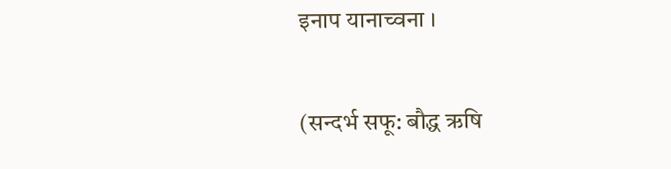इनाप यानाच्वना ।

(सन्दर्भ सफू: बौद्ध ऋषि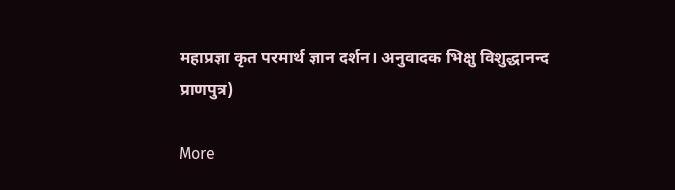महाप्रज्ञा कृत परमार्थ ज्ञान दर्शन। अनुवादक भिक्षु विशुद्धानन्द प्राणपुत्र)

More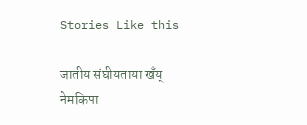Stories Like this

जातीय संघीयताया खँय् नेमकिपा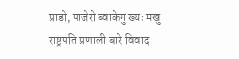प्राडो, पाजेरो ब्वाकेगु ख्यः मखु
राष्ट्रपति प्रणाली बारे विवाद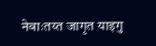नेवाःतय्त जागृत याइगु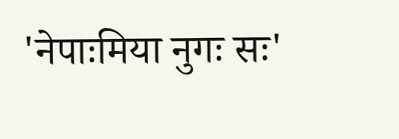'नेपाःमिया नुगः सः'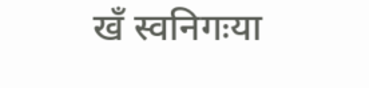खँ स्वनिगःया